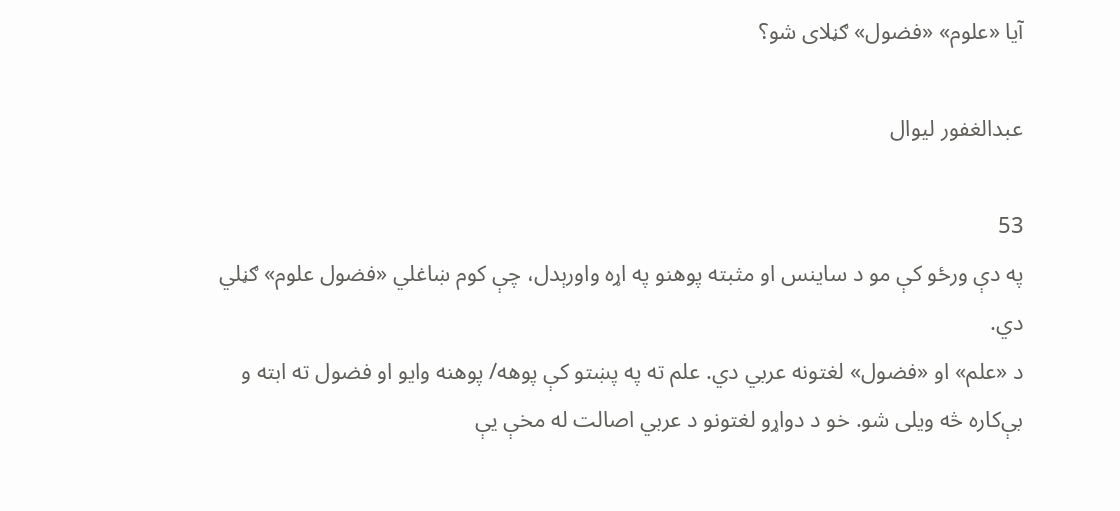آیا «علوم» «فضول» ګڼلای شو؟

عبدالغفور لیوال

53
په دې ورځو کې مو د ساینس او مثبته پوهنو په اړه واورېدل، چې کوم ښاغلي «فضول علوم» ګڼلي دي.
د «علم» او «فضول» لغتونه عربي دي. علم ته په پښتو کې پوهه/ پوهنه وايو او فضول ته ابته و بې‌کاره څه ویلی شو. خو د دواړو لغتونو د عربي اصالت له مخې یې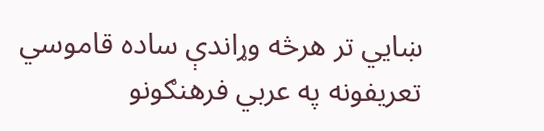ښايي تر هرڅه وړاندې ساده قاموسي تعریفونه په عربي فرهنګونو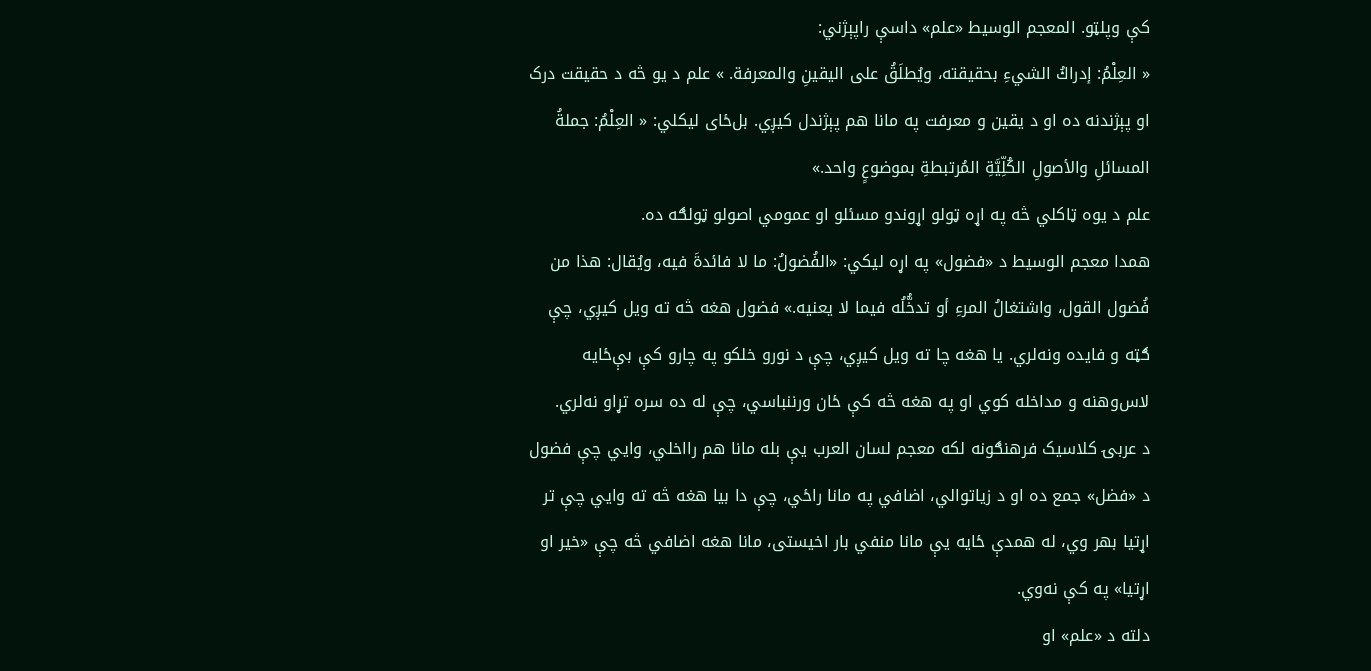کې وپلټو. المعجم الوسیط «علم» داسې راپېژني:
« العِلْمُ: إدراكُ الشيءِ بحقيقته، ويُطلَقُ على اليقينِ والمعرفة. » علم د یو څه د حقیقت درک او پېژندنه ده او د یقین و معرفت په مانا هم پېژندل کیږي. بل‌ځای لیکلي: « العِلْمُ: جملةُ المسائلِ والأصولِ الكُلِّيَّةِ المُرتبطةِ بموضوعٍ واحد.»
علم د یوه ټاکلي څه په اړه ټولو اړوندو مسئلو او عمومي اصولو ټولګه ده.
همدا معجم الوسیط د «فضول» په اړه لیکي: «الفُضولُ: ما لا فائدةَ فيه، ويُقال: هذا من فُضول القول، واشتغالُ المرءِ أو تدخُّلُه فيما لا يعنيه.» فضول هغه څه ته ویل کیږي، چې ګټه و فایده ونه‌لري. یا هغه چا ته ویل کیږي، چې د نورو خلکو په چارو کې بې‌ځایه لاس‌وهنه و مداخله کوي او په هغه څه کې ځان ورننباسي، چې له ده سره تړاو نه‌لري.
د عربۍ کلاسیک فرهنګونه لکه معجم لسان العرب یې بله مانا هم رااخلي، وايي چې فضول د «فضل» جمع ده او د زیاتوالي، اضافي په مانا راځي، چې دا بیا هغه څه ته وايي چې تر اړتیا بهر وي، له همدې ځایه یې مانا منفي بار اخیستی، مانا هغه اضافي څه چې «خیر او اړتیا» په کې نه‌وي.
دلته د «علم» او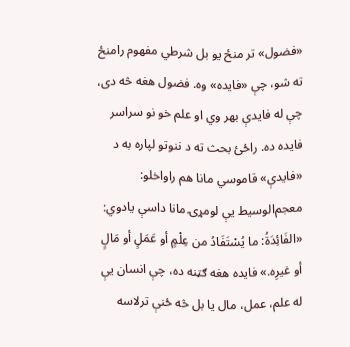«فضول» تر منځ یو بل شرطي مفهوم رامنځ ته شو، چې «فایده» وه. فضول هغه څه دی، چې له فایدې بهر وي او علم خو نو سراسر فایده ده. راځئ بحث ته د ننوتو لپاره به د «فایدې» قاموسي مانا هم راواخلو:
معجم‌الوسیط یې لومړۍ مانا داسې یادوي:
«الفَائِدَةُ: ما يُسْتَفَادُ من عِلْمٍ أو عَمَلٍ أو مَالٍ أو غيرِه.» فایده هغه ګټنه ده، چې انسان یې له علم، عمل، مال یا بل څه ځنې ترلاسه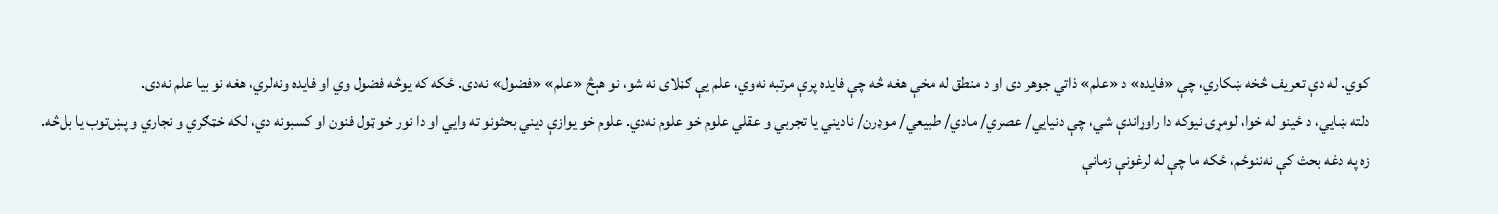کوي. له دې تعریف څخه ښکاري، چې «فایده» د «علم» ذاتي جوهر دی او د منطق له مخې هغه څه چې فایده پرې مرتبه نه‌وي، علم یې ګڼلای نه شو، نو هېڅ «علم» «فضول» نه‌دی. ځکه که یوڅه فضول وي او فایده ونه‌لري، هغه نو بیا علم نه‌دی.
دلته ښايي، د ځینو له خوا، لومړۍ نیوکه دا راوړاندې شي، چې دنیايي/ عصري/ مادي/ طبیعي/ موډرن/ نادیني یا تجربي و عقلي علوم خو علوم نه‌دي. علوم خو یوازې دیني بحثونو ته وايي او دا نور خو ټول فنون او کسبونه دي، لکه خټګري و نجاري و پښ‌توب یا بل‌څه.
زه په دغه بحث کې‌ نه‌ننوځم، ځکه ما چې له لرغونې زمانې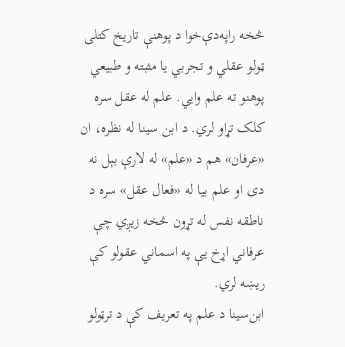څخه راپه‌دې‌خوا د پوهنې تاریخ کتلی ټولو عقلي و تجربي یا مثبته و طبیعي پوهنو ته علم وايي. علم له عقل سره کلک تړاو لري. د ابن سینا له نظره، ان «عرفان» هم د «علم» له لارې بېل نه دی او علم بیا له «فعال عقل» سره د ناطقه نفس له تړون څخه زیږي چې عرفاني اړخ یې په اسماني عقولو کې ریښه لري.
ابن‌سینا د علم په تعریف کې د ترټولو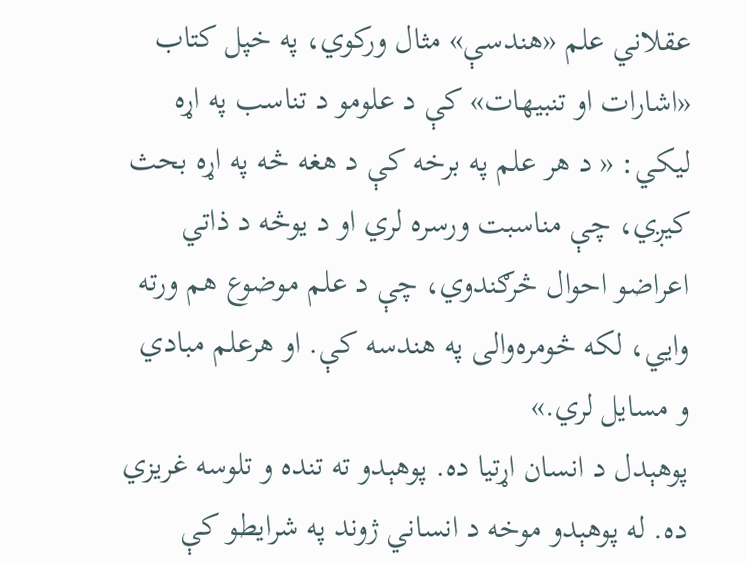عقلاني علم «هندسې» مثال ورکوي، په خپل کتاب «اشارات او تنبیهات» کې د علومو د تناسب په اړه لیکي: « د هر علم په برخه کې د هغه څه په اړه بحث کیږي، چې مناسبت ورسره لري او د یوڅه د ذاتي اعراضو احوال څرګندوي، چې د علم موضوع هم ورته وایي، لکه څومره‌والی په هندسه کې. او هرعلم مبادي و مسایل لري.»
پوهېدل د انسان اړتیا ده. پوهېدو ته تنده و تلوسه غریزي ده. له پوهېدو موخه د انساني ژوند په شرایطو کې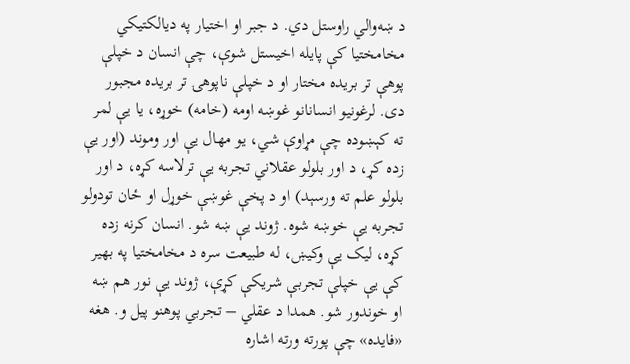د ښه‌والي راوستل دي. د جبر او اختیار په دیالکتیکي مخامختیا کې پایله اخیستل شوې، چې انسان د خپلې پوهې تر بریده مختار او د خپلې ناپوهۍ تر بریده مجبور دی. لرغونیو انسانانو غوښه اومه (خامه) خوړه، یا یې لمر ته کېښوده چې مړاوې شي، یو مهال یې اور وموند (اور یې زده کړ، د اور بلولو عقلاني تجربه یې ترلاسه کړه، د اور بلولو علم ته ورسېد) او د پخې غوښې خوړل او ځان تودولو تجربه یې خوښه شوه. ژوند یې ښه شو. انسان کرنه زده کړه، لیک یې وکیښ، له طبیعت سره د مخامختیا په بهیر کې یې خپلې تجربې شریکې کړې، ژوند یې نور هم ښه او خوندور شو. همدا د عقلي – تجربي پوهنو پیل و. هغه «فایده» چې پورته ورته اشاره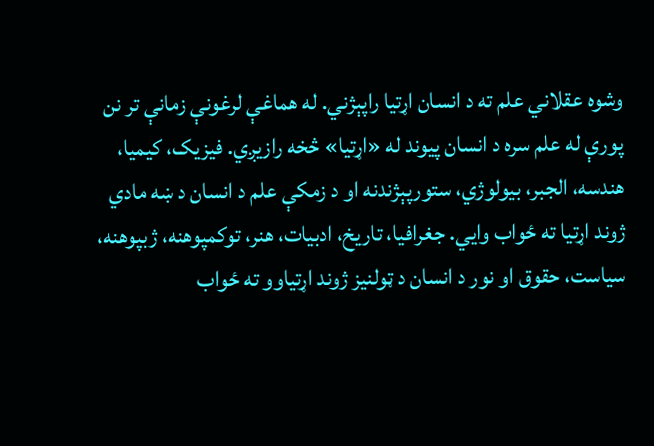وشوه عقلاني علم ته د انسان اړتیا راپېژني. له هماغې لرغونې زمانې تر نن پورې له علم سره د انسان پیوند له «اړتیا» څخه رازیږي. فیزیک، کیمیا، هندسه، الجبر، بیولوژي، ستورپېژندنه او د زمکې علم د انسان د ښه مادي ژوند اړتیا ته ځواب وايي. جغرافیا، تاریخ، ادبیات، هنر، توکمپوهنه، ژبپوهنه، سیاست، حقوق او نور د انسان د ټولنیز ژوند اړتیاوو ته ځواب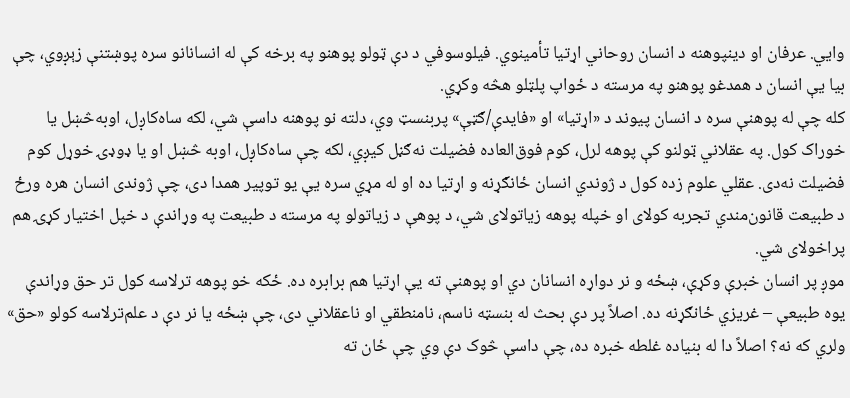وايي. عرفان او دینپوهنه د انسان روحاني اړتیا تأمینوي. فیلوسوفي د دې ټولو پوهنو په برخه کې له انسانانو سره پوښتنې زېږوي، چې بیا یې انسان د همدغو پوهنو په مرسته د ځواپ پلټلو هڅه وکړي.
کله چې له پوهنې سره د انسان پیوند د «اړتیا» او «فایدې/ګټې» پربنسټ وي، دلته نو پوهنه داسې شي، لکه ساه‌کاږل، اوبه‌څښل یا خوراک کول. په عقلاني ټولنو کې پوهه لرل، کوم فوق‌العاده فضیلت نه‌ګڼل کیږي، لکه چې ساه‌کاږل، اوبه څښل او یا ډوډۍ خوړل کوم فضیلت نه‌دی. عقلي علوم زده کول د ژوندي انسان ځانګړنه و اړتیا ده او له مړي سره یې یو توپیر همدا دی، چې ژوندی انسان هره ورځ د طبیعت قانون‌مندي تجربه کولای او خپله پوهه زیاتولای شي، د پوهې د زیاتولو په مرسته د طبیعت په وړاندې د خپل اختیار کړۍ هم پراخولای شي.
موږ پر انسان خبرې وکړې، ښځه و نر دواړه انسانان دي او پوهنې ته یې اړتیا هم برابره ده. ځکه خو پوهه ترلاسه کول تر حق وړاندې یوه طبیعې – غریزي ځانګړنه ده. اصلاً پر دې بحث له بنسټه ناسم، نامنطقي او ناعقلاني دی، چې ښځه یا نر دې د علم‌ترلاسه کولو «حق» ولري که نه؟ اصلاً دا له بنیاده غلطه خبره ده، چې داسې څوک دې وي چې ځان ته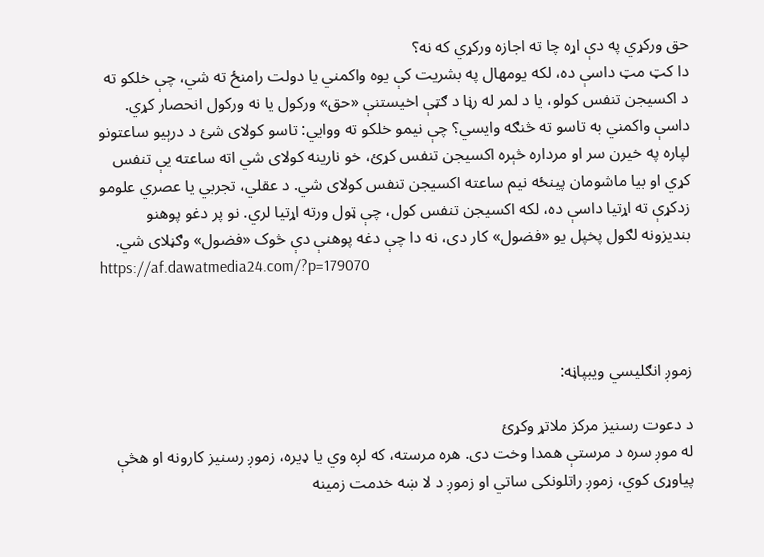حق ورکړي په دې اړه چا ته اجازه ورکړي که نه؟
دا کټ مټ داسې ده، لکه یومهال په بشریت کې یوه واکمني یا دولت رامنځ ته شي، چې خلکو ته د اکسیجن تنفس کولو، یا د لمر له رڼا د ګټې اخیستنې «حق» ورکول یا نه ورکول انحصار کړي. داسې واکمني به تاسو ته څنګه وایسي؟ چې نیمو خلکو ته ووايي: تاسو کولای شئ د درېیو ساعتونو لپاره په خیرن سر او مرداره څېره اکسیجن تنفس کړئ، خو نارینه کولای شي اته ساعته یې تنفس کړي او بیا ماشومان پینځه نیم ساعته اکسیجن تنفس کولای شي. د عقلي، تجربي یا عصري علومو زدکړې ته اړتیا داسې ده، لکه اکسیجن تنفس کول، چې ټول ورته اړتیا لري. نو پر دغو پوهنو بندیزونه لګول پخپل یو «فضول» کار دی، نه دا چې دغه پوهنې دې څوک «فضول» وګڼلای شي.
https://af.dawatmedia24.com/?p=179070



زموږ انګلیسي ویبپاڼه:

د دعوت رسنیز مرکز ملاتړ وکړئ
له موږ سره د مرستې همدا وخت دی. هره مرسته، که لږه وي یا ډیره، زموږ رسنیز کارونه او هڅې پیاوړی کوي، زموږ راتلونکی ساتي او زموږ د لا ښه خدمت زمینه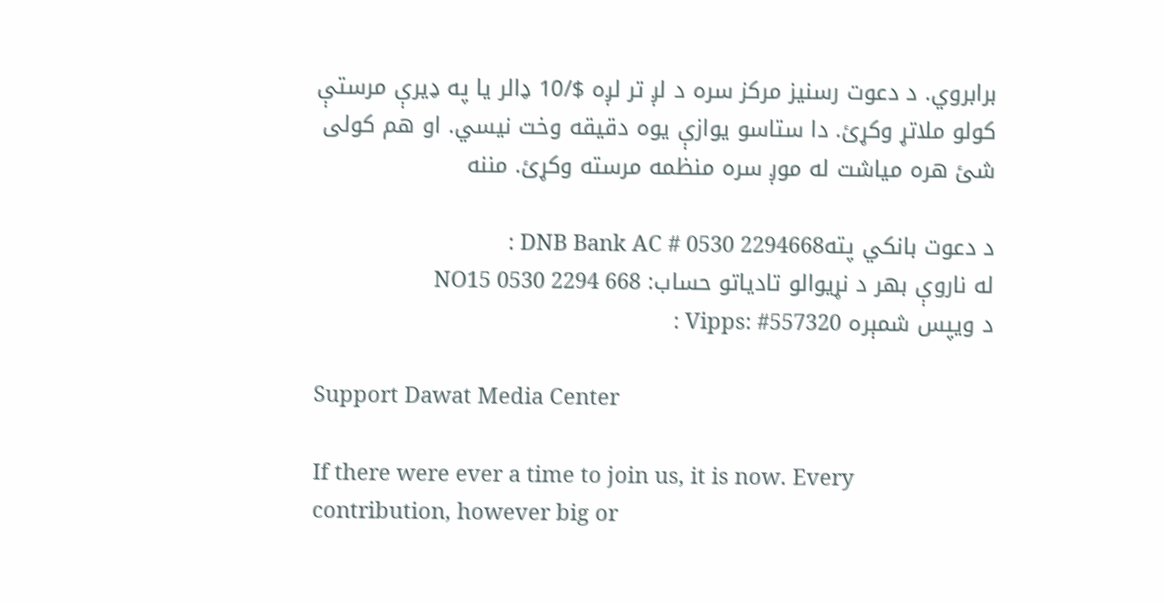برابروي. د دعوت رسنیز مرکز سره د لږ تر لږه $/10 ډالر یا په ډیرې مرستې کولو ملاتړ وکړئ. دا ستاسو یوازې یوه دقیقه وخت نیسي. او هم کولی شئ هره میاشت له موږ سره منظمه مرسته وکړئ. مننه

د دعوت بانکي پتهDNB Bank AC # 0530 2294668 :
له ناروې بهر د نړیوالو تادیاتو حساب: NO15 0530 2294 668
د ویپس شمېره Vipps: #557320 :

Support Dawat Media Center

If there were ever a time to join us, it is now. Every contribution, however big or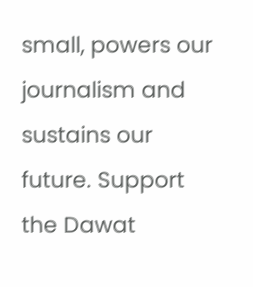small, powers our journalism and sustains our future. Support the Dawat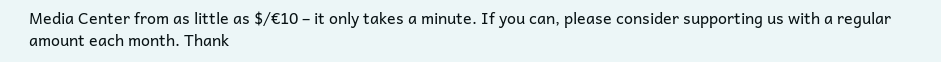Media Center from as little as $/€10 – it only takes a minute. If you can, please consider supporting us with a regular amount each month. Thank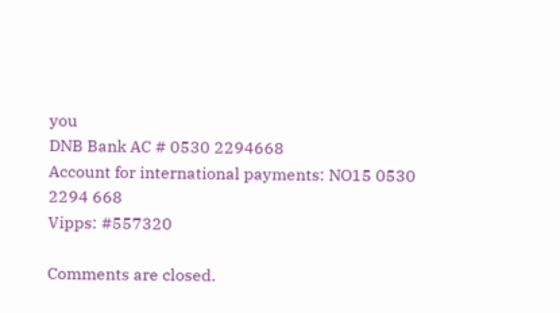you
DNB Bank AC # 0530 2294668
Account for international payments: NO15 0530 2294 668
Vipps: #557320

Comments are closed.